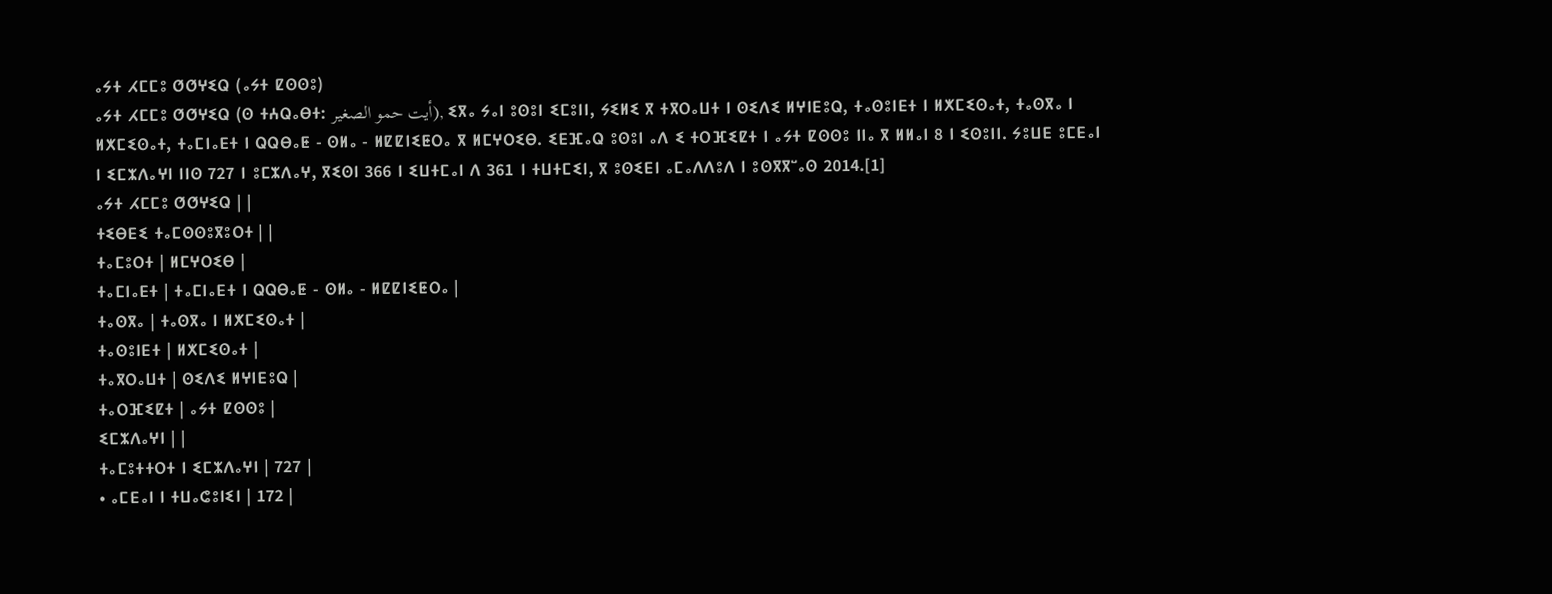ⴰⵢⵜ ⵃⵎⵎⵓ ⵚⵚⵖⵉⵕ (ⴰⵢⵜ ⵇⵙⵙⵓ)
ⴰⵢⵜ ⵃⵎⵎⵓ ⵚⵚⵖⵉⵕ (ⵙ ⵜⵄⵕⴰⴱⵜ: أيت حمو الصغير), ⵉⴳⴰ ⵢⴰⵏ ⵓⵙⵓⵏ ⵉⵎⵓⵏⵏ, ⵢⵉⵍⵉ ⴳ ⵜⴳⵔⴰⵡⵜ ⵏ ⵙⵉⴷⵉ ⵍⵖⵏⴹⵓⵕ, ⵜⴰⵙⵓⵏⴹⵜ ⵏ ⵍⵅⵎⵉⵙⴰⵜ, ⵜⴰⵙⴳⴰ ⵏ ⵍⵅⵎⵉⵙⴰⵜ, ⵜⴰⵎⵏⴰⴹⵜ ⵏ ⵕⵕⴱⴰⵟ - ⵙⵍⴰ - ⵍⵇⵇⵏⵉⵟⵔⴰ ⴳ ⵍⵎⵖⵔⵉⴱ. ⵉⴹⴼⴰⵕ ⵓⵙⵓⵏ ⴰⴷ ⵉ ⵜⵔⴼⵉⵇⵜ ⵏ ⴰⵢⵜ ⵇⵙⵙⵓ ⵏⵏⴰ ⴳ ⵍⵍⴰⵏ 8 ⵏ ⵉⵙⵓⵏⵏ. ⵢⵓⵡⴹ ⵓⵎⴹⴰⵏ ⵏ ⵉⵎⵣⴷⴰⵖⵏ ⵏⵏⵙ 727 ⵏ ⵓⵎⵣⴷⴰⵖ, ⴳⵉⵙⵏ 366 ⵏ ⵉⵡⵜⵎⴰⵏ ⴷ 361 ⵏ ⵜⵡⵜⵎⵉⵏ, ⴳ ⵓⵙⵉⴹⵏ ⴰⵎⴰⴷⴷⵓⴷ ⵏ ⵓⵙⴳⴳⵯⴰⵙ 2014.[1]
ⴰⵢⵜ ⵃⵎⵎⵓ ⵚⵚⵖⵉⵕ | |
ⵜⵉⴱⴹⵉ ⵜⴰⵎⵙⵙⵓⴳⵓⵔⵜ | |
ⵜⴰⵎⵓⵔⵜ | ⵍⵎⵖⵔⵉⴱ |
ⵜⴰⵎⵏⴰⴹⵜ | ⵜⴰⵎⵏⴰⴹⵜ ⵏ ⵕⵕⴱⴰⵟ - ⵙⵍⴰ - ⵍⵇⵇⵏⵉⵟⵔⴰ |
ⵜⴰⵙⴳⴰ | ⵜⴰⵙⴳⴰ ⵏ ⵍⵅⵎⵉⵙⴰⵜ |
ⵜⴰⵙⵓⵏⴹⵜ | ⵍⵅⵎⵉⵙⴰⵜ |
ⵜⴰⴳⵔⴰⵡⵜ | ⵙⵉⴷⵉ ⵍⵖⵏⴹⵓⵕ |
ⵜⴰⵔⴼⵉⵇⵜ | ⴰⵢⵜ ⵇⵙⵙⵓ |
ⵉⵎⵣⴷⴰⵖⵏ | |
ⵜⴰⵎⵓⵜⵜⵔⵜ ⵏ ⵉⵎⵣⴷⴰⵖⵏ | 727 |
• ⴰⵎⴹⴰⵏ ⵏ ⵜⵡⴰⵛⵓⵏⵉⵏ | 172 |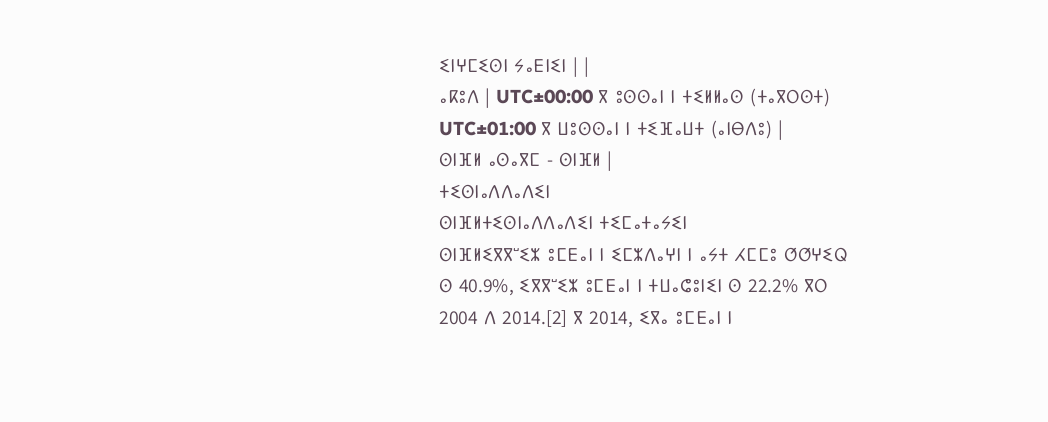ⵉⵏⵖⵎⵉⵙⵏ ⵢⴰⴹⵏⵉⵏ | |
ⴰⴽⵓⴷ | UTC±00:00 ⴳ ⵓⵙⵙⴰⵏ ⵏ ⵜⵉⵍⵍⴰⵙ (ⵜⴰⴳⵔⵙⵜ) UTC±01:00 ⴳ ⵡⵓⵙⵙⴰⵏ ⵏ ⵜⵉⴼⴰⵡⵜ (ⴰⵏⴱⴷⵓ) |
ⵙⵏⴼⵍ ⴰⵙⴰⴳⵎ - ⵙⵏⴼⵍ |
ⵜⵉⵙⵏⴰⴷⴷⴰⴷⵉⵏ
ⵙⵏⴼⵍⵜⵉⵙⵏⴰⴷⴷⴰⴷⵉⵏ ⵜⵉⵎⴰⵜⴰⵢⵉⵏ
ⵙⵏⴼⵍⵉⴳⴳⵯⵉⵣ ⵓⵎⴹⴰⵏ ⵏ ⵉⵎⵣⴷⴰⵖⵏ ⵏ ⴰⵢⵜ ⵃⵎⵎⵓ ⵚⵚⵖⵉⵕ ⵙ 40.9%, ⵉⴳⴳⵯⵉⵣ ⵓⵎⴹⴰⵏ ⵏ ⵜⵡⴰⵛⵓⵏⵉⵏ ⵙ 22.2% ⴳⵔ 2004 ⴷ 2014.[2] ⴳ 2014, ⵉⴳⴰ ⵓⵎⴹⴰⵏ ⵏ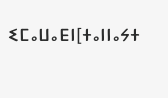ⵉⵎⴰⵡⴰⴹⵏ[ⵜⴰⵏⵏⴰⵢⵜ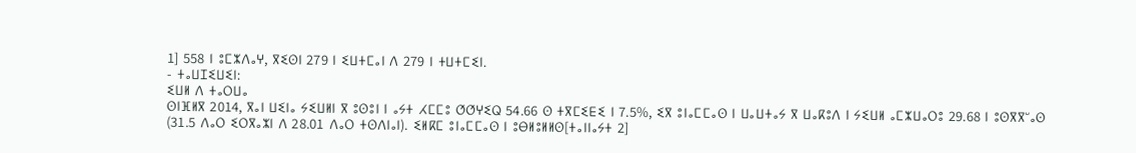1] 558 ⵏ ⵓⵎⵣⴷⴰⵖ, ⴳⵉⵙⵏ 279 ⵏ ⵉⵡⵜⵎⴰⵏ ⴷ 279 ⵏ ⵜⵡⵜⵎⵉⵏ.
- ⵜⴰⵡⵊⵉⵡⵉⵏ:
ⵉⵡⵍ ⴷ ⵜⴰⵔⵡⴰ
ⵙⵏⴼⵍⴳ 2014, ⴳⴰⵏ ⵡⵉⵏⴰ ⵢⵉⵡⵍⵏ ⴳ ⵓⵙⵓⵏ ⵏ ⴰⵢⵜ ⵃⵎⵎⵓ ⵚⵚⵖⵉⵕ 54.66 ⵙ ⵜⴳⵎⵉⴹⵉ ⵏ 7.5%, ⵉⴳ ⵓⵏⴰⵎⵎⴰⵙ ⵏ ⵡⴰⵡⵜⴰⵢ ⴳ ⵡⴰⴽⵓⴷ ⵏ ⵢⵉⵡⵍ ⴰⵎⵣⵡⴰⵔⵓ 29.68 ⵏ ⵓⵙⴳⴳⵯⴰⵙ (31.5 ⴷⴰⵔ ⵉⵔⴳⴰⵣⵏ ⴷ 28.01 ⴷⴰⵔ ⵜⵙⴷⵏⴰⵏ). ⵉⵍⴽⵎ ⵓⵏⴰⵎⵎⴰⵙ ⵏ ⵓⴱⵍⵓⵍⵍⵙ[ⵜⴰⵏⵏⴰⵢⵜ 2]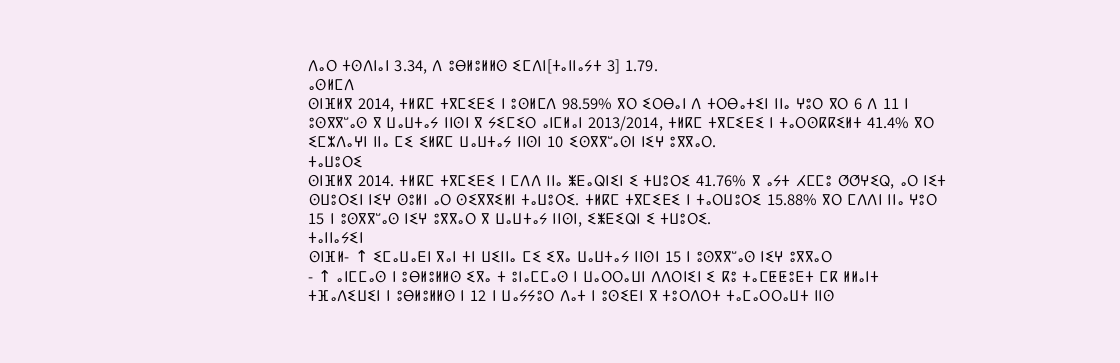ⴷⴰⵔ ⵜⵙⴷⵏⴰⵏ 3.34, ⴷ ⵓⴱⵍⵓⵍⵍⵙ ⵉⵎⴷⵏ[ⵜⴰⵏⵏⴰⵢⵜ 3] 1.79.
ⴰⵙⵍⵎⴷ
ⵙⵏⴼⵍⴳ 2014, ⵜⵍⴽⵎ ⵜⴳⵎⵉⴹⵉ ⵏ ⵓⵙⵍⵎⴷ 98.59% ⴳⵔ ⵉⵔⴱⴰⵏ ⴷ ⵜⵔⴱⴰⵜⵉⵏ ⵏⵏⴰ ⵖⵓⵔ ⴳⵔ 6 ⴷ 11 ⵏ ⵓⵙⴳⴳⵯⴰⵙ ⴳ ⵡⴰⵡⵜⴰⵢ ⵏⵏⵙⵏ ⴳ ⵢⵉⵎⵉⵔ ⴰⵏⵎⵍⴰⵏ 2013/2014, ⵜⵍⴽⵎ ⵜⴳⵎⵉⴹⵉ ⵏ ⵜⴰⵔⵙⴽⴽⵉⵍⵜ 41.4% ⴳⵔ ⵉⵎⵣⴷⴰⵖⵏ ⵏⵏⴰ ⵎⵉ ⵉⵍⴽⵎ ⵡⴰⵡⵜⴰⵢ ⵏⵏⵙⵏ 10 ⵉⵙⴳⴳⵯⴰⵙⵏ ⵏⵉⵖ ⵓⴳⴳⴰⵔ.
ⵜⴰⵡⵓⵔⵉ
ⵙⵏⴼⵍⴳ 2014. ⵜⵍⴽⵎ ⵜⴳⵎⵉⴹⵉ ⵏ ⵎⴷⴷ ⵏⵏⴰ ⵥⴹⴰⵕⵏⵉⵏ ⵉ ⵜⵡⵓⵔⵉ 41.76% ⴳ ⴰⵢⵜ ⵃⵎⵎⵓ ⵚⵚⵖⵉⵕ, ⴰⵔ ⵏⵉⵜ ⵙⵡⵓⵔⵉⵏ ⵏⵉⵖ ⵙⵓⵍⵏ ⴰⵔ ⵙⵉⴳⴳⵉⵍⵏ ⵜⴰⵡⵓⵔⵉ. ⵜⵍⴽⵎ ⵜⴳⵎⵉⴹⵉ ⵏ ⵜⴰⵔⵡⵓⵔⵉ 15.88% ⴳⵔ ⵎⴷⴷⵏ ⵏⵏⴰ ⵖⵓⵔ 15 ⵏ ⵓⵙⴳⴳⵯⴰⵙ ⵏⵉⵖ ⵓⴳⴳⴰⵔ ⴳ ⵡⴰⵡⵜⴰⵢ ⵏⵏⵙⵏ, ⵉⵥⴹⵉⵕⵏ ⵉ ⵜⵡⵓⵔⵉ.
ⵜⴰⵏⵏⴰⵢⵉⵏ
ⵙⵏⴼⵍ- ↑ ⵉⵎⴰⵡⴰⴹⵏ ⴳⴰⵏ ⵜⵏ ⵡⵉⵏⵏⴰ ⵎⵉ ⵉⴳⴰ ⵡⴰⵡⵜⴰⵢ ⵏⵏⵙⵏ 15 ⵏ ⵓⵙⴳⴳⵯⴰⵙ ⵏⵉⵖ ⵓⴳⴳⴰⵔ
- ↑ ⴰⵏⵎⵎⴰⵙ ⵏ ⵓⴱⵍⵓⵍⵍⵙ ⵉⴳⴰ ⵜ ⵓⵏⴰⵎⵎⴰⵙ ⵏ ⵡⴰⵔⵔⴰⵡⵏ ⴷⴷⵔⵏⵉⵏ ⵉ ⴽⵓ ⵜⴰⵎⵟⵟⵓⴹⵜ ⵎⴽ ⵍⵍⴰⵏⵜ ⵜⴼⴰⴷⵉⵡⵉⵏ ⵏ ⵓⴱⵍⵓⵍⵍⵙ ⵏ 12 ⵏ ⵡⴰⵢⵢⵓⵔ ⴷⴰⵜ ⵏ ⵓⵙⵉⴹⵏ ⴳ ⵜⵓⵔⴷⵔⵜ ⵜⴰⵎⴰⵔⵔⴰⵡⵜ ⵏⵏⵙ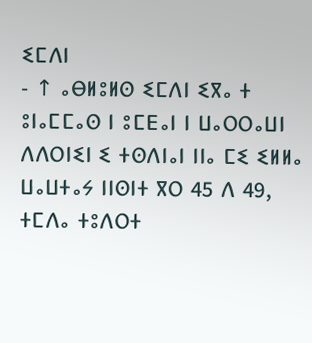ⵉⵎⴷⵏ
- ↑ ⴰⴱⵍⵓⵍⵙ ⵉⵎⴷⵏ ⵉⴳⴰ ⵜ ⵓⵏⴰⵎⵎⴰⵙ ⵏ ⵓⵎⴹⴰⵏ ⵏ ⵡⴰⵔⵔⴰⵡⵏ ⴷⴷⵔⵏⵉⵏ ⵉ ⵜⵙⴷⵏⴰⵏ ⵏⵏⴰ ⵎⵉ ⵉⵍⵍⴰ ⵡⴰⵡⵜⴰⵢ ⵏⵏⵙⵏⵜ ⴳⵔ 45 ⴷ 49, ⵜⵎⴷⴰ ⵜⵓⴷⵔⵜ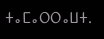ⵜⴰⵎⴰⵔⵔⴰⵡⵜ.